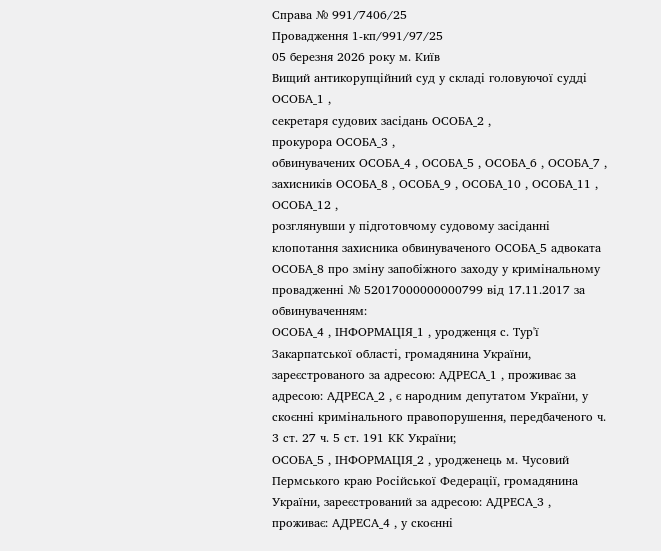Справа № 991/7406/25
Провадження 1-кп/991/97/25
05 березня 2026 року м. Київ
Вищий антикорупційний суд у складі головуючої судді ОСОБА_1 ,
секретаря судових засідань ОСОБА_2 ,
прокурора ОСОБА_3 ,
обвинувачених ОСОБА_4 , ОСОБА_5 , ОСОБА_6 , ОСОБА_7 ,
захисників ОСОБА_8 , ОСОБА_9 , ОСОБА_10 , ОСОБА_11 , ОСОБА_12 ,
розглянувши у підготовчому судовому засіданні клопотання захисника обвинуваченого ОСОБА_5 адвоката ОСОБА_8 про зміну запобіжного заходу у кримінальному провадженні № 52017000000000799 від 17.11.2017 за обвинуваченням:
ОСОБА_4 , ІНФОРМАЦІЯ_1 , уродженця с. Тур'ї Закарпатської області, громадянина України, зареєстрованого за адресою: АДРЕСА_1 , проживає за адресою: АДРЕСА_2 , є народним депутатом України, у скоєнні кримінального правопорушення, передбаченого ч. 3 ст. 27 ч. 5 ст. 191 КК України;
ОСОБА_5 , ІНФОРМАЦІЯ_2 , уродженець м. Чусовий Пермського краю Російської Федерації, громадянина України, зареєстрований за адресою: АДРЕСА_3 , проживає: АДРЕСА_4 , у скоєнні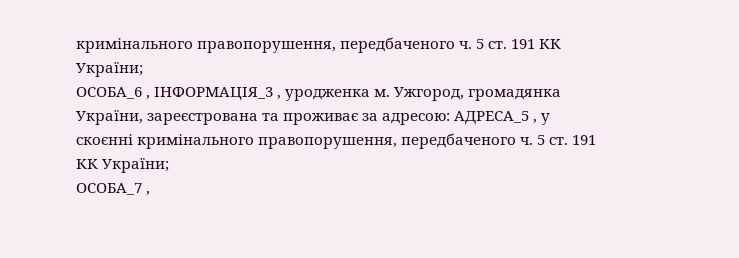кримінального правопорушення, передбаченого ч. 5 ст. 191 КК України;
ОСОБА_6 , ІНФОРМАЦІЯ_3 , уродженка м. Ужгород, громадянка України, зареєстрована та проживає за адресою: АДРЕСА_5 , у скоєнні кримінального правопорушення, передбаченого ч. 5 ст. 191 КК України;
ОСОБА_7 ,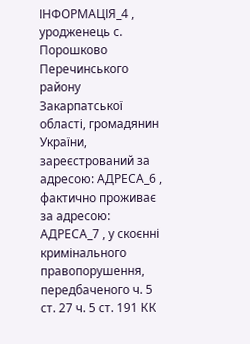ІНФОРМАЦІЯ_4 , уродженець с. Порошково Перечинського району Закарпатської області, громадянин України, зареєстрований за адресою: АДРЕСА_6 , фактично проживає за адресою: АДРЕСА_7 , у скоєнні кримінального правопорушення, передбаченого ч. 5 ст. 27 ч. 5 ст. 191 КК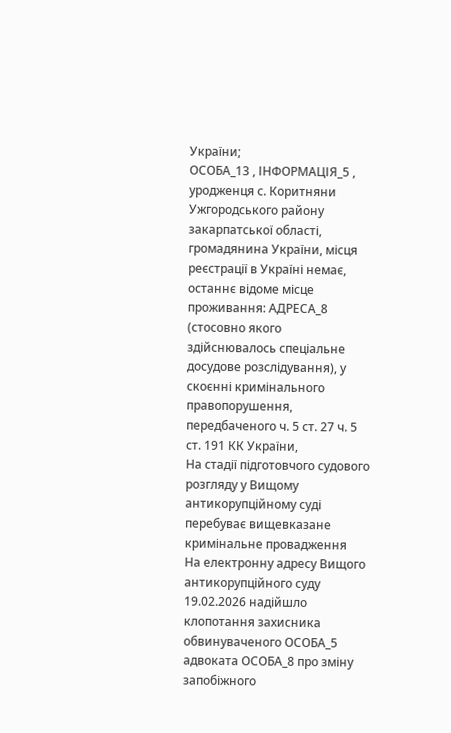України;
ОСОБА_13 , ІНФОРМАЦІЯ_5 , уродженця с. Коритняни Ужгородського району закарпатської області, громадянина України, місця реєстрації в Україні немає, останнє відоме місце проживання: АДРЕСА_8 (стосовно якого здійснювалось спеціальне досудове розслідування), у скоєнні кримінального правопорушення, передбаченого ч. 5 ст. 27 ч. 5 ст. 191 КК України,
На стадії підготовчого судового розгляду у Вищому антикорупційному суді перебуває вищевказане кримінальне провадження
На електронну адресу Вищого антикорупційного суду 19.02.2026 надійшло клопотання захисника обвинуваченого ОСОБА_5 адвоката ОСОБА_8 про зміну запобіжного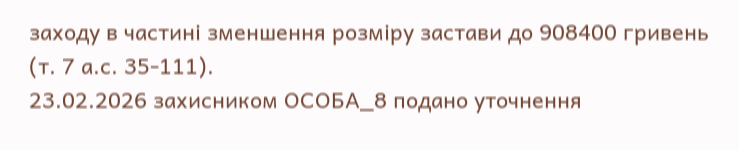заходу в частині зменшення розміру застави до 908400 гривень (т. 7 а.с. 35-111).
23.02.2026 захисником ОСОБА_8 подано уточнення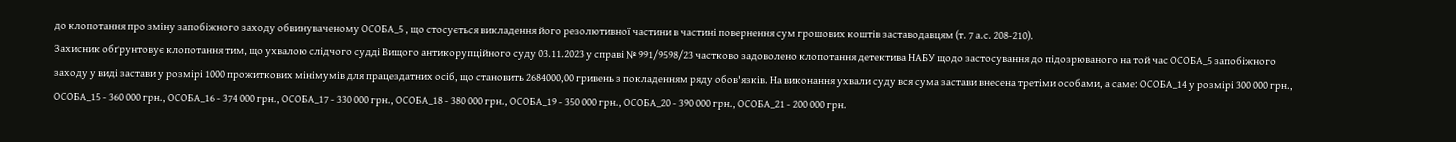до клопотання про зміну запобіжного заходу обвинуваченому ОСОБА_5 , що стосується викладення його резолютивної частини в частині повернення сум грошових коштів заставодавцям (т. 7 а.с. 208-210).
Захисник обґрунтовує клопотання тим, що ухвалою слідчого судді Вищого антикорупційного суду 03.11.2023 у справі № 991/9598/23 частково задоволено клопотання детектива НАБУ щодо застосування до підозрюваного на той час ОСОБА_5 запобіжного заходу у виді застави у розмірі 1000 прожиткових мінімумів для працездатних осіб, що становить 2684000,00 гривень з покладенням ряду обов'язків. На виконання ухвали суду вся сума застави внесена третіми особами, а саме: ОСОБА_14 у розмірі 300 000 грн., ОСОБА_15 - 360 000 грн., ОСОБА_16 - 374 000 грн., ОСОБА_17 - 330 000 грн., ОСОБА_18 - 380 000 грн., ОСОБА_19 - 350 000 грн., ОСОБА_20 - 390 000 грн., ОСОБА_21 - 200 000 грн.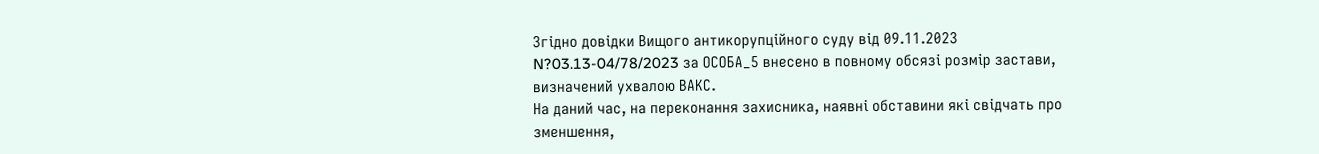Згідно довідки Вищого антикорупційного суду від 09.11.2023 N?03.13-04/78/2023 за ОСОБА_5 внесено в повному обсязі розмір застави, визначений ухвалою ВАКС.
На даний час, на переконання захисника, наявні обставини які свідчать про зменшення,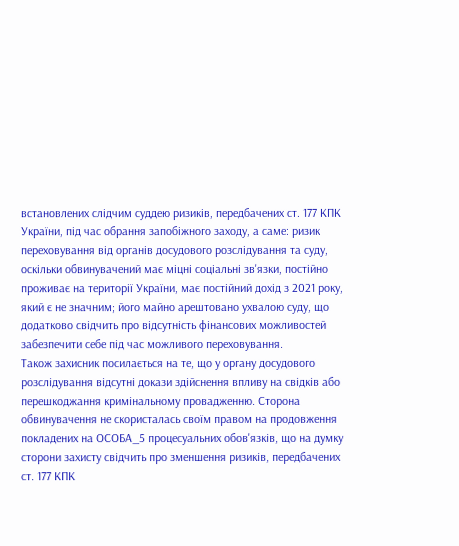встановлених слідчим суддею ризиків, передбачених ст. 177 КПК України, під час обрання запобіжного заходу, а саме: ризик переховування від органів досудового розслідування та суду, оскільки обвинувачений має міцні соціальні зв'язки, постійно проживає на території України, має постійний дохід з 2021 року, який є не значним; його майно арештовано ухвалою суду, що додатково свідчить про відсутність фінансових можливостей забезпечити себе під час можливого переховування.
Також захисник посилається на те, що у органу досудового розслідування відсутні докази здійснення впливу на свідків або перешкоджання кримінальному провадженню. Сторона обвинувачення не скористалась своїм правом на продовження покладених на ОСОБА_5 процесуальних обов'язків, що на думку сторони захисту свідчить про зменшення ризиків, передбачених ст. 177 КПК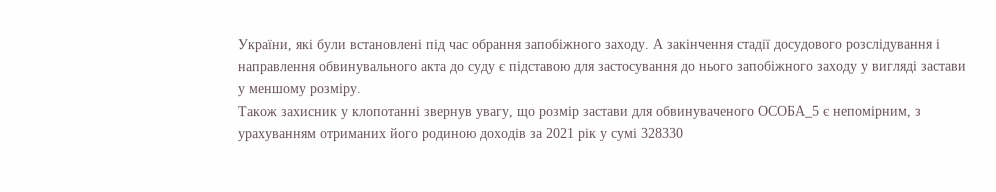України, які були встановлені під час обрання запобіжного заходу. А закінчення стадії досудового розслідування і направлення обвинувального акта до суду є підставою для застосування до нього запобіжного заходу у вигляді застави у меншому розміру.
Також захисник у клопотанні звернув увагу, що розмір застави для обвинуваченого ОСОБА_5 є непомірним, з урахуванням отриманих його родиною доходів за 2021 рік у сумі 328330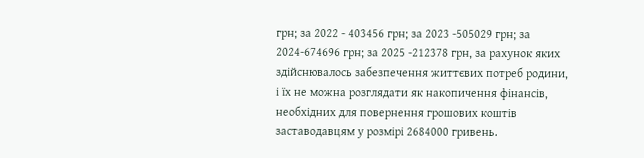грн; за 2022 - 403456 грн; за 2023 -505029 грн; за 2024-674696 грн; за 2025 -212378 грн, за рахунок яких здійснювалось забезпечення життєвих потреб родини, і їх не можна розглядати як накопичення фінансів, необхідних для повернення грошових коштів заставодавцям у розмірі 2684000 гривень.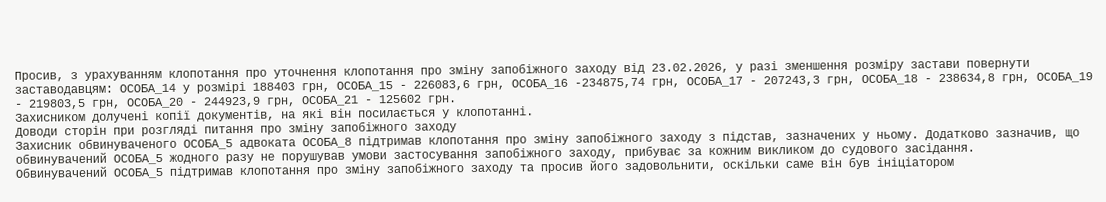Просив, з урахуванням клопотання про уточнення клопотання про зміну запобіжного заходу від 23.02.2026, у разі зменшення розміру застави повернути заставодавцям: ОСОБА_14 у розмірі 188403 грн, ОСОБА_15 - 226083,6 грн, ОСОБА_16 -234875,74 грн, ОСОБА_17 - 207243,3 грн, ОСОБА_18 - 238634,8 грн, ОСОБА_19 - 219803,5 грн, ОСОБА_20 - 244923,9 грн, ОСОБА_21 - 125602 грн.
Захисником долучені копії документів, на які він посилається у клопотанні.
Доводи сторін при розгляді питання про зміну запобіжного заходу
Захисник обвинуваченого ОСОБА_5 адвоката ОСОБА_8 підтримав клопотання про зміну запобіжного заходу з підстав, зазначених у ньому. Додатково зазначив, що обвинувачений ОСОБА_5 жодного разу не порушував умови застосування запобіжного заходу, прибуває за кожним викликом до судового засідання.
Обвинувачений ОСОБА_5 підтримав клопотання про зміну запобіжного заходу та просив його задовольнити, оскільки саме він був ініціатором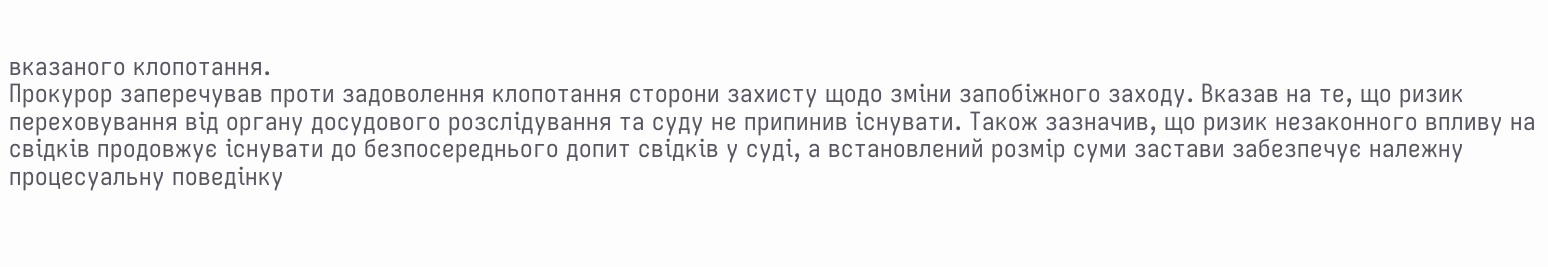вказаного клопотання.
Прокурор заперечував проти задоволення клопотання сторони захисту щодо зміни запобіжного заходу. Вказав на те, що ризик переховування від органу досудового розслідування та суду не припинив існувати. Також зазначив, що ризик незаконного впливу на свідків продовжує існувати до безпосереднього допит свідків у суді, а встановлений розмір суми застави забезпечує належну процесуальну поведінку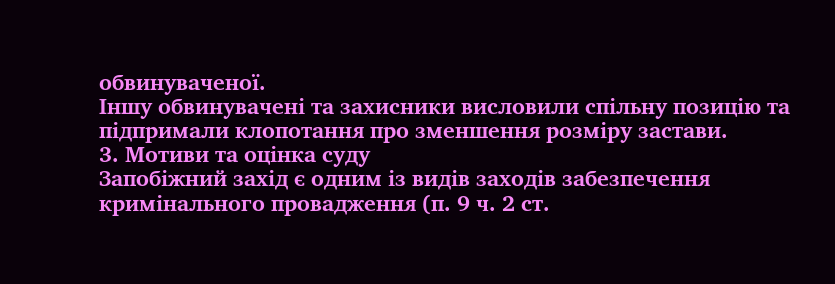обвинуваченої.
Іншу обвинувачені та захисники висловили спільну позицію та підпримали клопотання про зменшення розміру застави.
3. Мотиви та оцінка суду
Запобіжний захід є одним із видів заходів забезпечення кримінального провадження (п. 9 ч. 2 ст.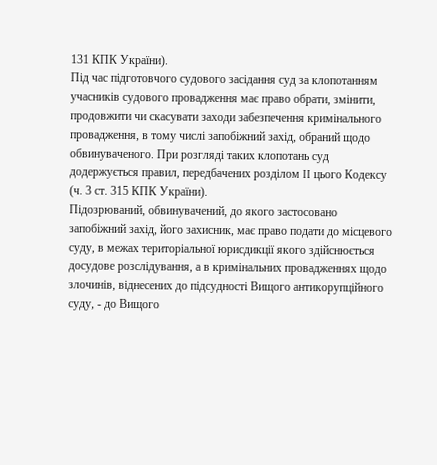131 КПК України).
Під час підготовчого судового засідання суд за клопотанням учасників судового провадження має право обрати, змінити, продовжити чи скасувати заходи забезпечення кримінального провадження, в тому числі запобіжний захід, обраний щодо обвинуваченого. При розгляді таких клопотань суд додержується правил, передбачених розділом II цього Кодексу (ч. 3 ст. 315 КПК України).
Підозрюваний, обвинувачений, до якого застосовано запобіжний захід, його захисник, має право подати до місцевого суду, в межах територіальної юрисдикції якого здійснюється досудове розслідування, а в кримінальних провадженнях щодо злочинів, віднесених до підсудності Вищого антикорупційного суду, - до Вищого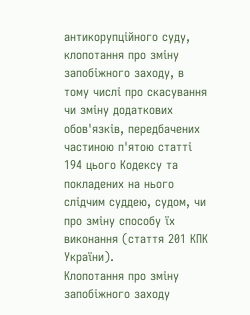антикорупційного суду, клопотання про зміну запобіжного заходу, в тому числі про скасування чи зміну додаткових обов'язків, передбачених частиною п'ятою статті 194 цього Кодексу та покладених на нього слідчим суддею, судом, чи про зміну способу їх виконання (стаття 201 КПК України).
Клопотання про зміну запобіжного заходу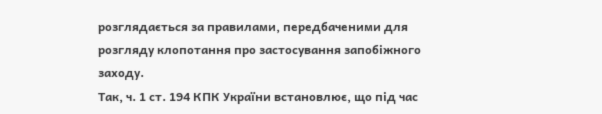розглядається за правилами, передбаченими для розгляду клопотання про застосування запобіжного заходу.
Так, ч. 1 ст. 194 КПК України встановлює, що під час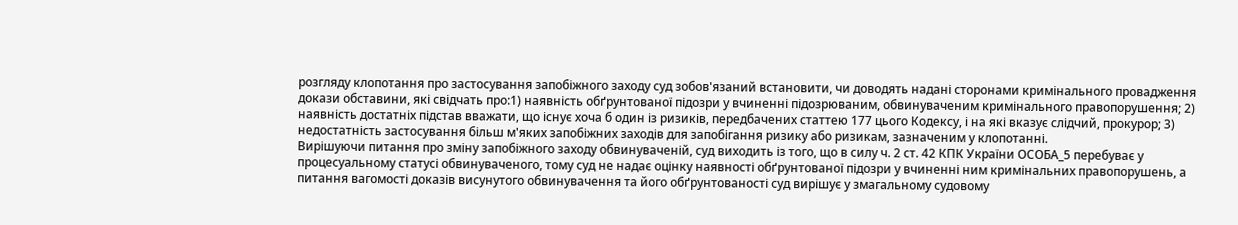розгляду клопотання про застосування запобіжного заходу суд зобов'язаний встановити, чи доводять надані сторонами кримінального провадження докази обставини, які свідчать про:1) наявність обґрунтованої підозри у вчиненні підозрюваним, обвинуваченим кримінального правопорушення; 2) наявність достатніх підстав вважати, що існує хоча б один із ризиків, передбачених статтею 177 цього Кодексу, і на які вказує слідчий, прокурор; 3) недостатність застосування більш м'яких запобіжних заходів для запобігання ризику або ризикам, зазначеним у клопотанні.
Вирішуючи питання про зміну запобіжного заходу обвинуваченій, суд виходить із того, що в силу ч. 2 ст. 42 КПК України ОСОБА_5 перебуває у процесуальному статусі обвинуваченого, тому суд не надає оцінку наявності обґрунтованої підозри у вчиненні ним кримінальних правопорушень, а питання вагомості доказів висунутого обвинувачення та його обґрунтованості суд вирішує у змагальному судовому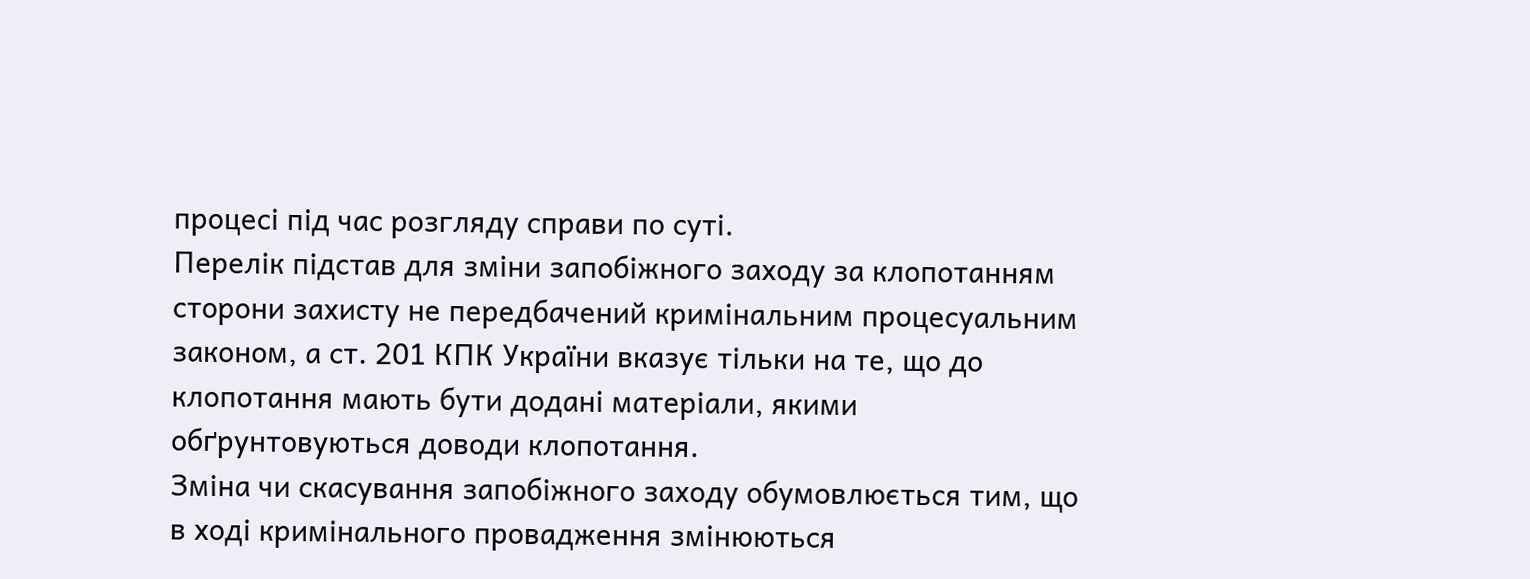процесі під час розгляду справи по суті.
Перелік підстав для зміни запобіжного заходу за клопотанням сторони захисту не передбачений кримінальним процесуальним законом, а ст. 201 КПК України вказує тільки на те, що до клопотання мають бути додані матеріали, якими обґрунтовуються доводи клопотання.
Зміна чи скасування запобіжного заходу обумовлюється тим, що в ході кримінального провадження змінюються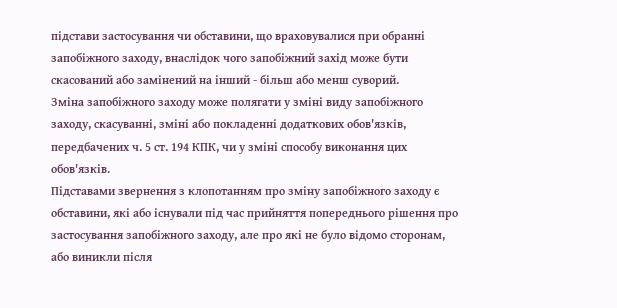підстави застосування чи обставини, що враховувалися при обранні запобіжного заходу, внаслідок чого запобіжний захід може бути скасований або замінений на інший - більш або менш суворий.
Зміна запобіжного заходу може полягати у зміні виду запобіжного заходу, скасуванні, зміні або покладенні додаткових обов'язків, передбачених ч. 5 ст. 194 КПК, чи у зміні способу виконання цих обов'язків.
Підставами звернення з клопотанням про зміну запобіжного заходу є обставини, які або існували під час прийняття попереднього рішення про застосування запобіжного заходу, але про які не було відомо сторонам, або виникли після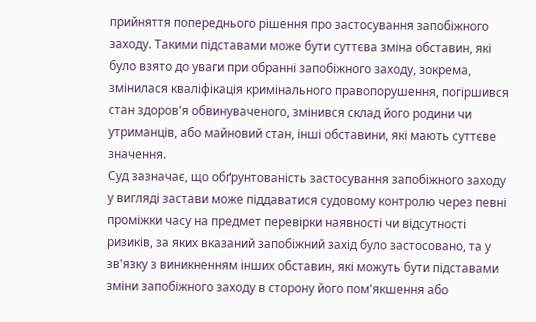прийняття попереднього рішення про застосування запобіжного заходу. Такими підставами може бути суттєва зміна обставин, які було взято до уваги при обранні запобіжного заходу, зокрема, змінилася кваліфікація кримінального правопорушення, погіршився стан здоров'я обвинуваченого, змінився склад його родини чи утриманців, або майновий стан, інші обставини, які мають суттєве значення.
Суд зазначає, що обґрунтованість застосування запобіжного заходу у вигляді застави може піддаватися судовому контролю через певні проміжки часу на предмет перевірки наявності чи відсутності ризиків, за яких вказаний запобіжний захід було застосовано, та у зв'язку з виникненням інших обставин, які можуть бути підставами зміни запобіжного заходу в сторону його пом'якшення або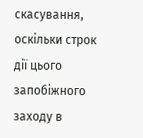скасування, оскільки строк дії цього запобіжного заходу в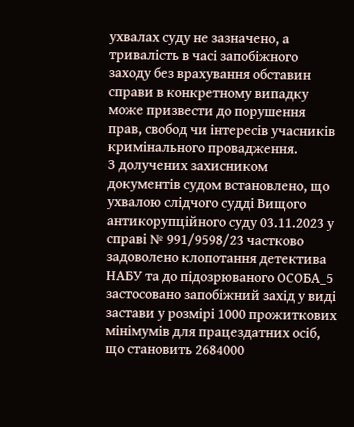ухвалах суду не зазначено, а тривалість в часі запобіжного заходу без врахування обставин справи в конкретному випадку може призвести до порушення прав, свобод чи інтересів учасників кримінального провадження.
З долучених захисником документів судом встановлено, що ухвалою слідчого судді Вищого антикорупційного суду 03.11.2023 у справі № 991/9598/23 частково задоволено клопотання детектива НАБУ та до підозрюваного ОСОБА_5 застосовано запобіжний захід у виді застави у розмірі 1000 прожиткових мінімумів для працездатних осіб, що становить 2684000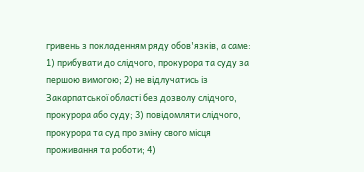гривень з покладенням ряду обов'язків, а саме: 1) прибувати до слідчого, прокурора та суду за першою вимогою; 2) не відлучатись із Закарпатської області без дозволу слідчого, прокурора або суду; 3) повідомляти слідчого, прокурора та суд про зміну свого місця проживання та роботи; 4)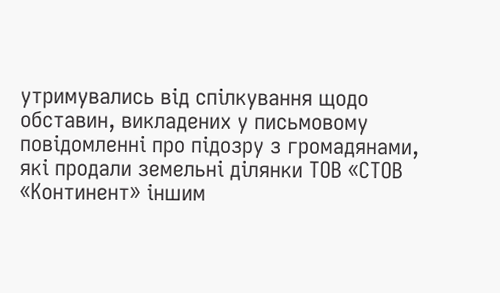утримувались від спілкування щодо обставин, викладених у письмовому повідомленні про підозру з громадянами, які продали земельні ділянки ТОВ «СТОВ «Континент» іншим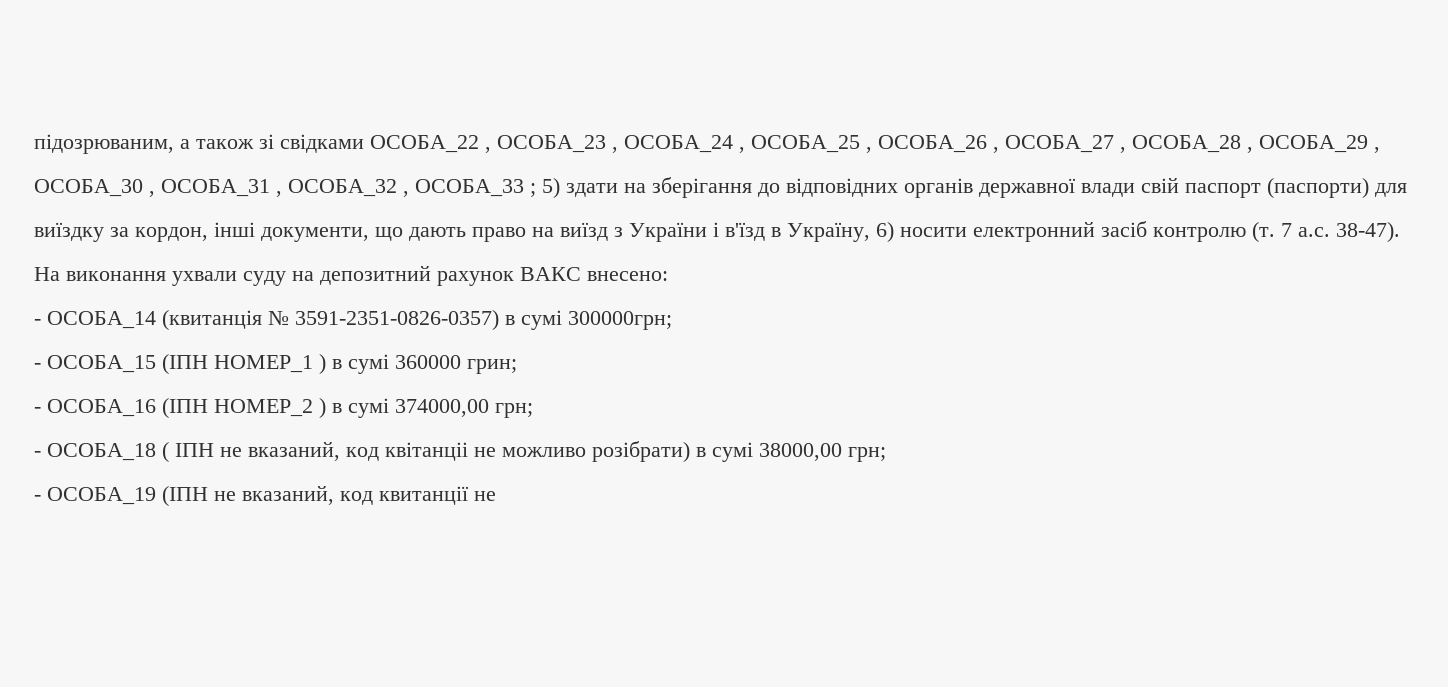підозрюваним, а також зі свідками ОСОБА_22 , ОСОБА_23 , ОСОБА_24 , ОСОБА_25 , ОСОБА_26 , ОСОБА_27 , ОСОБА_28 , ОСОБА_29 , ОСОБА_30 , ОСОБА_31 , ОСОБА_32 , ОСОБА_33 ; 5) здати на зберігання до відповідних органів державної влади свій паспорт (паспорти) для виїздку за кордон, інші документи, що дають право на виїзд з України і в'їзд в Україну, 6) носити електронний засіб контролю (т. 7 а.с. 38-47).
На виконання ухвали суду на депозитний рахунок ВАКС внесено:
- ОСОБА_14 (квитанція № 3591-2351-0826-0357) в сумі 300000грн;
- ОСОБА_15 (ІПН НОМЕР_1 ) в сумі 360000 грин;
- ОСОБА_16 (ІПН НОМЕР_2 ) в сумі 374000,00 грн;
- ОСОБА_18 ( ІПН не вказаний, код квітанціі не можливо розібрати) в сумі 38000,00 грн;
- ОСОБА_19 (ІПН не вказаний, код квитанції не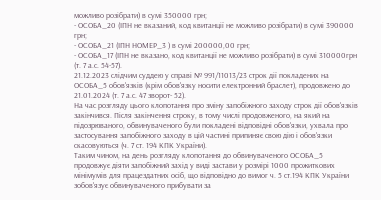можливо розібрати) в сумі 350000 грн;
- ОСОБА_20 (ІПН не вказаний, код квитанції не можливо розібрати) в сумі 390000 грн;
- ОСОБА_21 (ІПН НОМЕР_3 ) в сумі 200000,00 грн;
- ОСОБА_17 (ІПН не вказано, код квитанції не можливо розібрати) в сумі 310000грн (т. 7 а.с. 54-57).
21.12.2023 слідчим суддею у справі № 991/11013/23 строк дії покладених на ОСОБА_5 обов'язків (крім обов'язку носити електронний браслет), продовжено до 21.01.2024 (т. 7 а.с. 47 зворот- 52).
На час розгляду цього клопотання про зміну запобіжного заходу строк дії обов'язків закінчився. Після закінчення строку, в тому числі продовженого, на який на підозрюваного, обвинуваченого були покладені відповідні обов'язки, ухвала про застосування запобіжного заходу в цій частині припиняє свою дію і обов'язки скасовуються (ч. 7 ст. 194 КПК України).
Таким чином, на день розгляду клопотання до обвинуваченого ОСОБА_5 продовжує діяти запобіжний захід у виді застави у розмірі 1000 прожиткових мінімумів для працездатних осіб, що відповідно до вимог ч. 5 ст.194 КПК України зобов'язує обвинуваченого прибувати за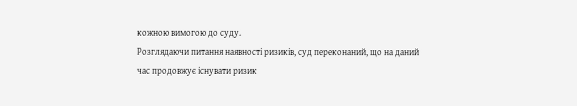кожною вимогою до суду.
Розглядаючи питання наявності ризиків, суд переконаний, що на даний час продовжує існувати ризик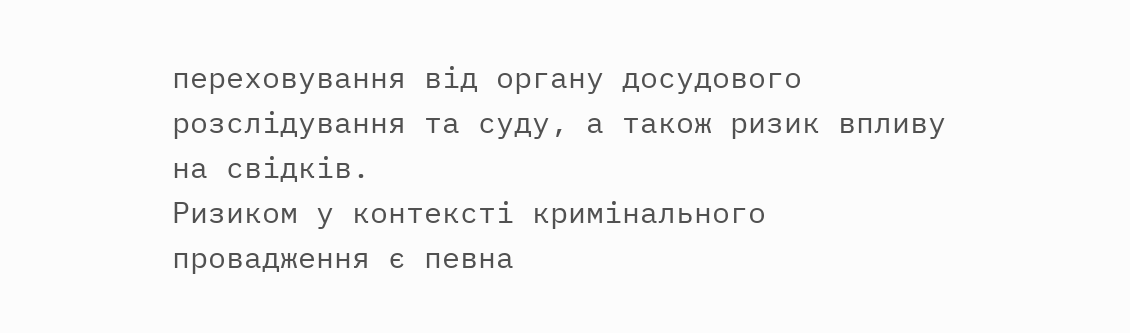переховування від органу досудового розслідування та суду, а також ризик впливу на свідків.
Ризиком у контексті кримінального провадження є певна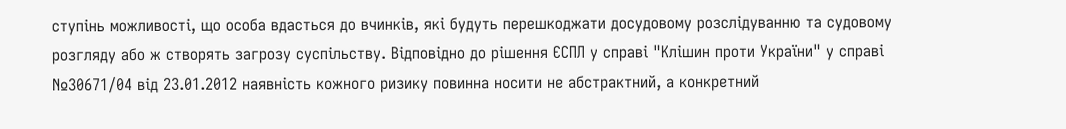ступінь можливості, що особа вдасться до вчинків, які будуть перешкоджати досудовому розслідуванню та судовому розгляду або ж створять загрозу суспільству. Відповідно до рішення ЄСПЛ у справі "Клішин проти України" у справі №30671/04 від 23.01.2012 наявність кожного ризику повинна носити не абстрактний, а конкретний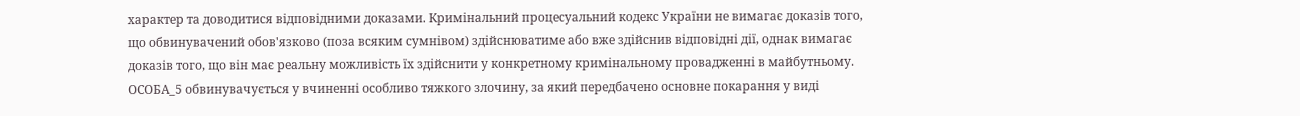характер та доводитися відповідними доказами. Кримінальний процесуальний кодекс України не вимагає доказів того, що обвинувачений обов'язково (поза всяким сумнівом) здійснюватиме або вже здійснив відповідні дії, однак вимагає доказів того, що він має реальну можливість їх здійснити у конкретному кримінальному провадженні в майбутньому.
ОСОБА_5 обвинувачується у вчиненні особливо тяжкого злочину, за який передбачено основне покарання у виді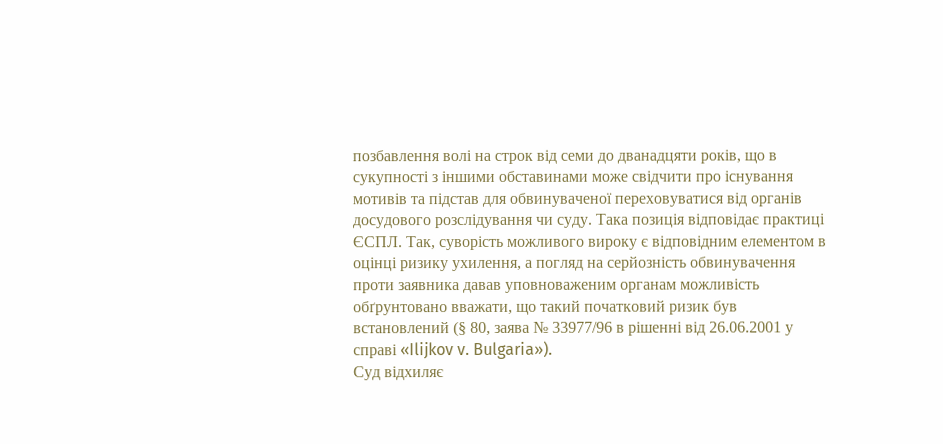позбавлення волі на строк від семи до дванадцяти років, що в сукупності з іншими обставинами може свідчити про існування мотивів та підстав для обвинуваченої переховуватися від органів досудового розслідування чи суду. Така позиція відповідає практиці ЄСПЛ. Так, суворість можливого вироку є відповідним елементом в оцінці ризику ухилення, а погляд на серйозність обвинувачення проти заявника давав уповноваженим органам можливість обґрунтовано вважати, що такий початковий ризик був встановлений (§ 80, заява № 33977/96 в рішенні від 26.06.2001 у справі «Ilijkov v. Bulgaria»).
Суд відхиляє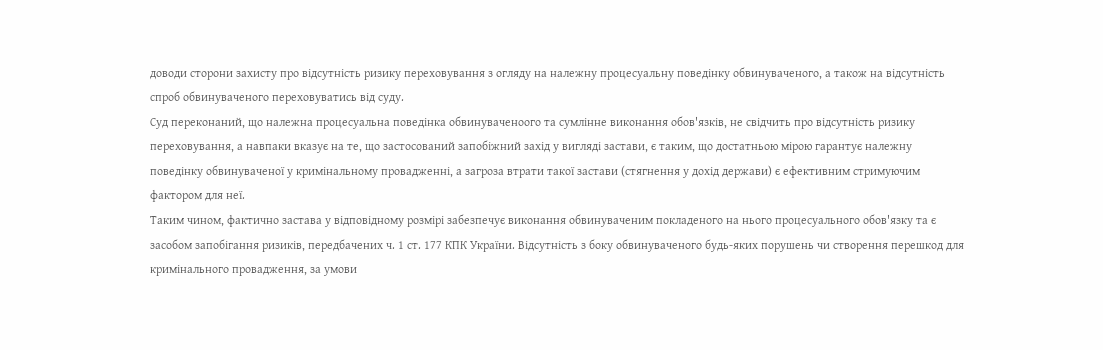доводи сторони захисту про відсутність ризику переховування з огляду на належну процесуальну поведінку обвинуваченого, а також на відсутність спроб обвинуваченого переховуватись від суду.
Суд переконаний, що належна процесуальна поведінка обвинуваченоого та сумлінне виконання обов'язків, не свідчить про відсутність ризику переховування, а навпаки вказує на те, що застосований запобіжний захід у вигляді застави, є таким, що достатньою мірою гарантує належну поведінку обвинуваченої у кримінальному провадженні, а загроза втрати такої застави (стягнення у дохід держави) є ефективним стримуючим фактором для неї.
Таким чином, фактично застава у відповідному розмірі забезпечує виконання обвинуваченим покладеного на нього процесуального обов'язку та є засобом запобігання ризиків, передбачених ч. 1 ст. 177 КПК України. Відсутність з боку обвинуваченого будь-яких порушень чи створення перешкод для кримінального провадження, за умови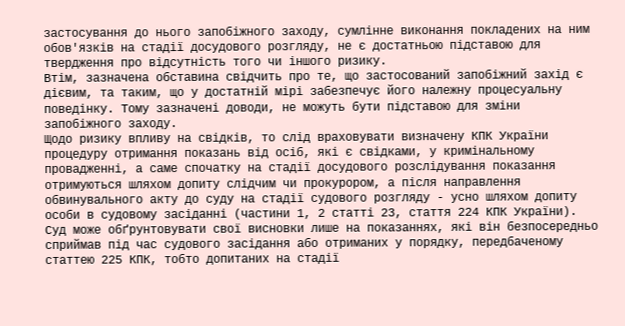застосування до нього запобіжного заходу, сумлінне виконання покладених на ним обов'язків на стадії досудового розгляду, не є достатньою підставою для твердження про відсутність того чи іншого ризику.
Втім, зазначена обставина свідчить про те, що застосований запобіжний захід є дієвим, та таким, що у достатній мірі забезпечує його належну процесуальну поведінку. Тому зазначені доводи, не можуть бути підставою для зміни запобіжного заходу.
Щодо ризику впливу на свідків, то слід враховувати визначену КПК України процедуру отримання показань від осіб, які є свідками, у кримінальному провадженні, а саме спочатку на стадії досудового розслідування показання отримуються шляхом допиту слідчим чи прокурором, а після направлення обвинувального акту до суду на стадії судового розгляду - усно шляхом допиту особи в судовому засіданні (частини 1, 2 статті 23, стаття 224 КПК України).
Суд може обґрунтовувати свої висновки лише на показаннях, які він безпосередньо сприймав під час судового засідання або отриманих у порядку, передбаченому статтею 225 КПК, тобто допитаних на стадії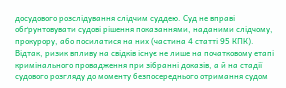досудового розслідування слідчим суддею. Суд не вправі обґрунтовувати судові рішення показаннями, наданими слідчому, прокурору, або посилатися на них (частина 4 статті 95 КПК).
Відтак, ризик впливу на свідків існує не лише на початковому етапі кримінального провадження при зібранні доказів, а й на стадії судового розгляду до моменту безпосереднього отримання судом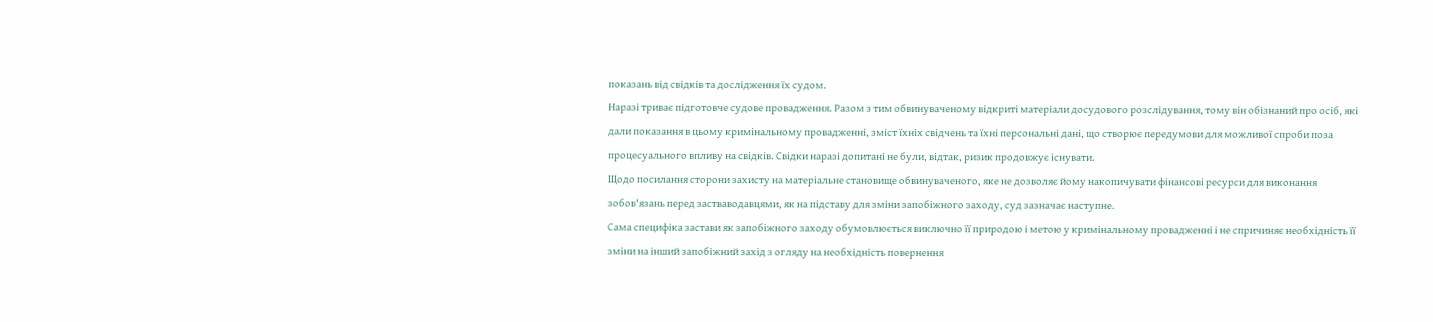показань від свідків та дослідження їх судом.
Наразі триває підготовче судове провадження. Разом з тим обвинуваченому відкриті матеріали досудового розслідування, тому він обізнаний про осіб, які дали показання в цьому кримінальному провадженні, зміст їхніх свідчень та їхні персональні дані, що створює передумови для можливої спроби поза процесуального впливу на свідків. Свідки наразі допитані не були, відтак, ризик продовжує існувати.
Щодо посилання сторони захисту на матеріальне становище обвинуваченого, яке не дозволяє йому накопичувати фінансові ресурси для виконання зобов'язань перед застваводавцями, як на підставу для зміни запобіжного заходу, суд зазначає наступне.
Сама специфіка застави як запобіжного заходу обумовлюється виключно її природою і метою у кримінальному провадженні і не спричиняє необхідність її зміни на інший запобіжний захід з огляду на необхідність повернення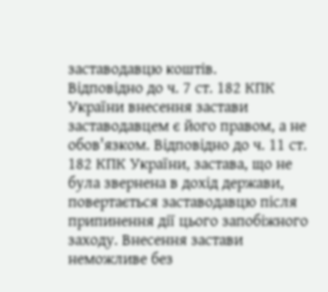заставодавцю коштів.
Відповідно до ч. 7 ст. 182 КПК України внесення застави заставодавцем є його правом, а не обов'язком. Відповідно до ч. 11 ст. 182 КПК України, застава, що не була звернена в дохід держави, повертається заставодавцю після припинення дії цього запобіжного заходу. Внесення застави неможливе без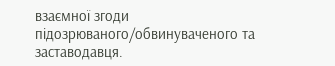взаємної згоди підозрюваного/обвинуваченого та заставодавця.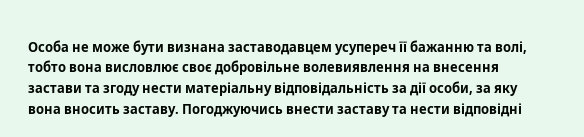Особа не може бути визнана заставодавцем усупереч її бажанню та волі, тобто вона висловлює своє добровільне волевиявлення на внесення застави та згоду нести матеріальну відповідальність за дії особи, за яку вона вносить заставу. Погоджуючись внести заставу та нести відповідні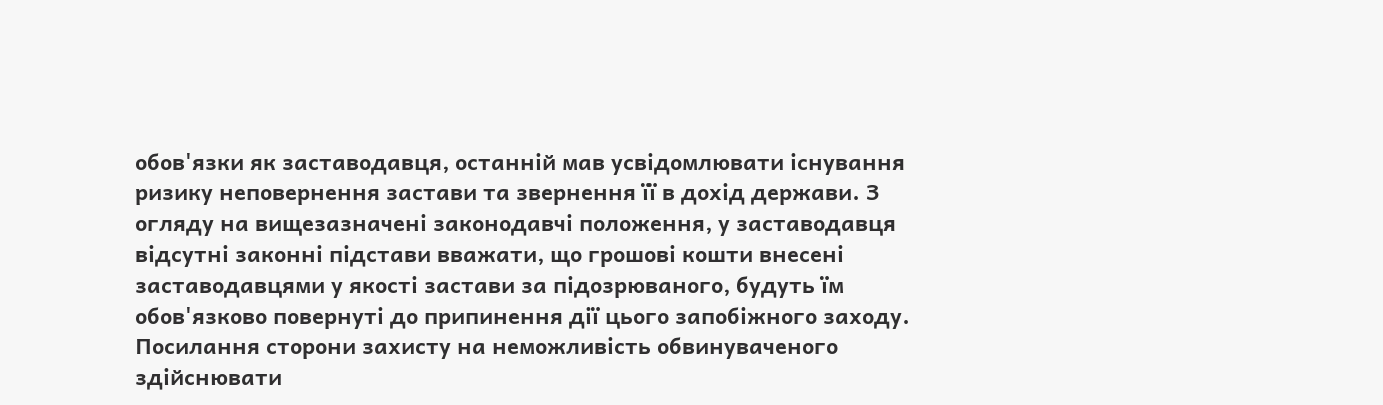обов'язки як заставодавця, останній мав усвідомлювати існування ризику неповернення застави та звернення її в дохід держави. З огляду на вищезазначені законодавчі положення, у заставодавця відсутні законні підстави вважати, що грошові кошти внесені заставодавцями у якості застави за підозрюваного, будуть їм обов'язково повернуті до припинення дії цього запобіжного заходу.
Посилання сторони захисту на неможливість обвинуваченого здійснювати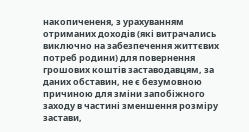накопичененя, з урахуванням отриманих доходів (які витрачались виключно на забезпечення життєвих потреб родини) для повернення грошових коштів заставодавцям, за даних обставин, не є безумовною причиною для зміни запобіжного заходу в частині зменшення розміру застави,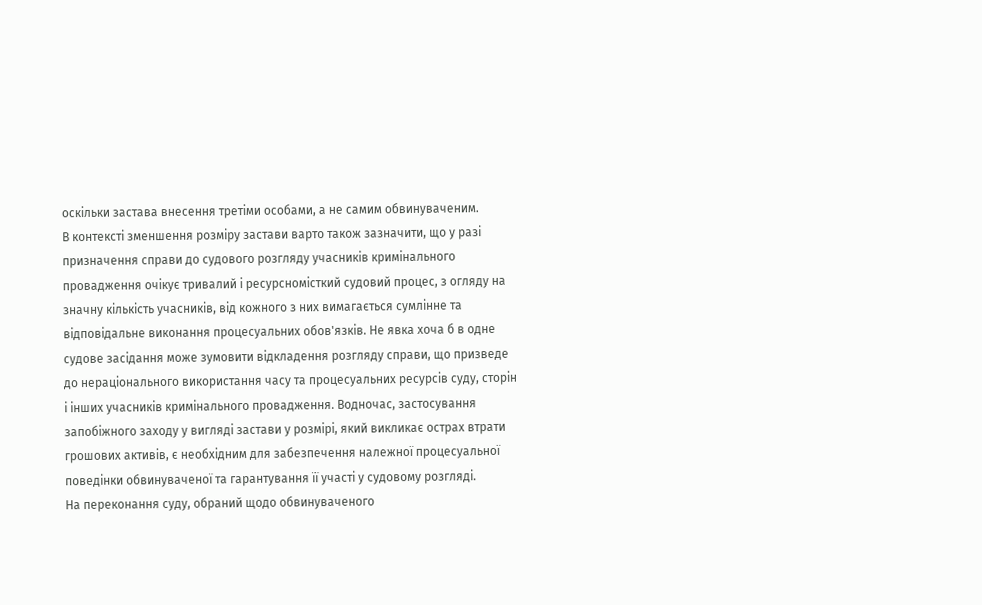оскільки застава внесення третіми особами, а не самим обвинуваченим.
В контексті зменшення розміру застави варто також зазначити, що у разі призначення справи до судового розгляду учасників кримінального провадження очікує тривалий і ресурсномісткий судовий процес, з огляду на значну кількість учасників, від кожного з них вимагається сумлінне та відповідальне виконання процесуальних обов'язків. Не явка хоча б в одне судове засідання може зумовити відкладення розгляду справи, що призведе до нераціонального використання часу та процесуальних ресурсів суду, сторін і інших учасників кримінального провадження. Водночас, застосування запобіжного заходу у вигляді застави у розмірі, який викликає острах втрати грошових активів, є необхідним для забезпечення належної процесуальної поведінки обвинуваченої та гарантування її участі у судовому розгляді.
На переконання суду, обраний щодо обвинуваченого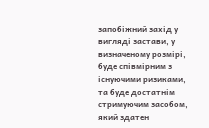запобіжний захід у вигляді застави, у визначеному розмірі, буде співмірним з існуючими ризиками, та буде достатнім стримуючим засобом, який здатен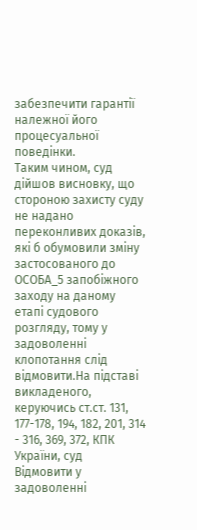забезпечити гарантії належної його процесуальної поведінки.
Таким чином, суд дійшов висновку, що стороною захисту суду не надано переконливих доказів, які б обумовили зміну застосованого до ОСОБА_5 запобіжного заходу на даному етапі судового розгляду, тому у задоволенні клопотання слід відмовити.На підставі викладеного, керуючись ст.ст. 131, 177-178, 194, 182, 201, 314 - 316, 369, 372, КПК України, суд
Відмовити у задоволенні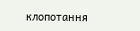клопотання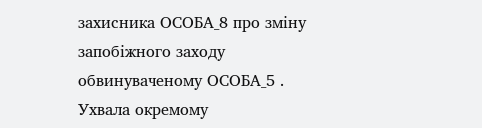захисника ОСОБА_8 про зміну запобіжного заходу обвинуваченому ОСОБА_5 .
Ухвала окремому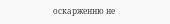оскарженню не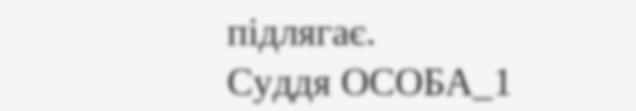підлягає.
Суддя ОСОБА_1